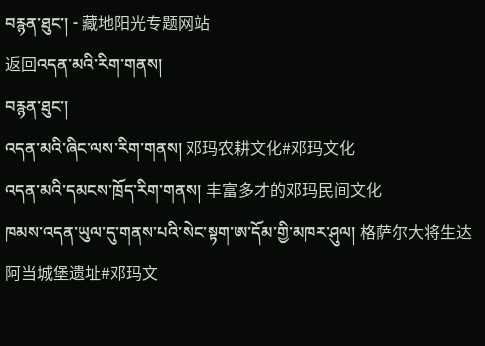བརྙན་ཐུང་། - 藏地阳光专题网站
返回འདན་མའི་རིག་གནས།
བརྙན་ཐུང་།
འདན་མའི་ཞིང་ལས་རིག་གནས། 邓玛农耕文化#邓玛文化
འདན་མའི་དམངས་ཁྲོད་རིག་གནས། 丰富多才的邓玛民间文化
ཁམས་འདན་ཡུལ་དུ་གནས་པའི་སེང་སྟག་ཨ་དོམ་གྱི་མཁར་ཤུལ། 格萨尔大将生达阿当城堡遗址#邓玛文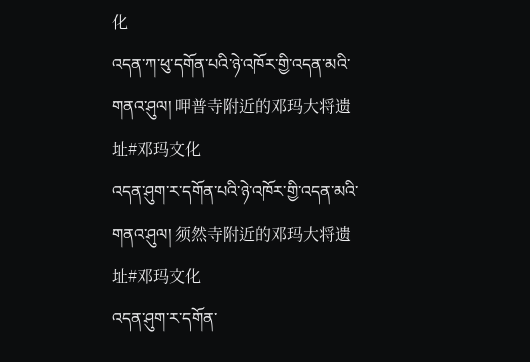化
འདན་ཀ་ཕུ་དགོན་པའི་ཉེ་འཁོར་གྱི་འདན་མའི་གནའ་ཤུལ། 呷普寺附近的邓玛大将遗址#邓玛文化
འདན་ཤུག་ར་དགོན་པའི་ཉེ་འཁོར་གྱི་འདན་མའི་གནའ་ཤུལ། 须然寺附近的邓玛大将遗址#邓玛文化
འདན་ཤུག་ར་དགོན་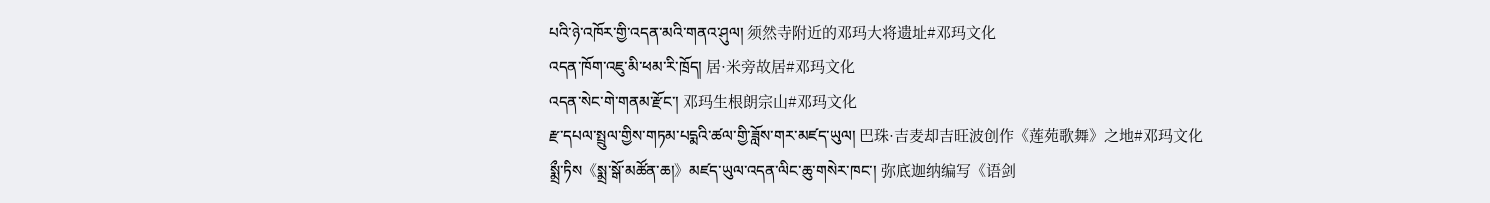པའི་ཉེ་འཁོར་གྱི་འདན་མའི་གནའ་ཤུལ། 须然寺附近的邓玛大将遗址#邓玛文化
འདན་ཁོག་འཇུ་མི་ཕམ་རི་ཁྲོད། 居·米旁故居#邓玛文化
འདན་སེང་གེ་གནམ་རྫོང་། 邓玛生根朗宗山#邓玛文化
རྫ་དཔལ་སྤྲུལ་གྱིས་གཏམ་པདྨའི་ཚལ་གྱི་ཟློས་གར་མཛད་ཡུལ། 巴珠·吉麦却吉旺波创作《莲苑歌舞》之地#邓玛文化
སྨྲྀ་ཏིས《སྨྲ་སྒོ་མཚོན་ཆ།》མཛད་ཡུལ་འདན་ལིང་ཆུ་གསེར་ཁང་། 弥底迦纳编写《语剑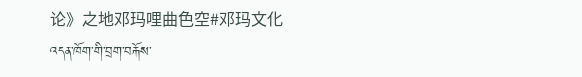论》之地邓玛哩曲色空#邓玛文化
འདན་ཁོག་གི་བྲག་བརྐོས་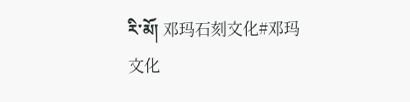རི་མོ། 邓玛石刻文化#邓玛文化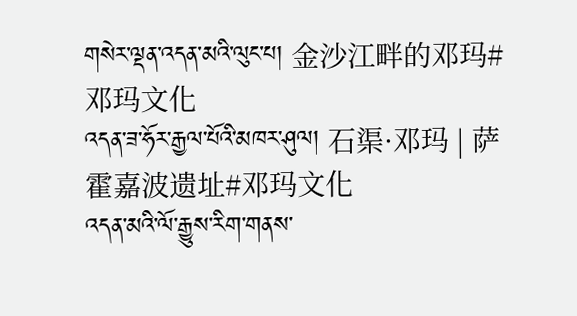གསེར་ལྡན་འདན་མའི་ལུང་པ། 金沙江畔的邓玛#邓玛文化
འདན་ཟ་ཧོར་རྒྱལ་པོའི་མཁར་ཤུལ། 石渠·邓玛 | 萨霍嘉波遗址#邓玛文化
འདན་མའི་ལོ་རྒྱུས་རིག་གནས་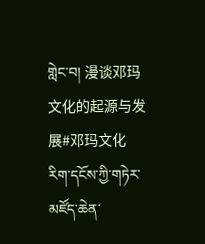གླེང་བ། 漫谈邓玛文化的起源与发展#邓玛文化
རིག་དངོས་ཀྱི་གཏེར་མཛོད་ཆེན་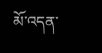མོ་འདན་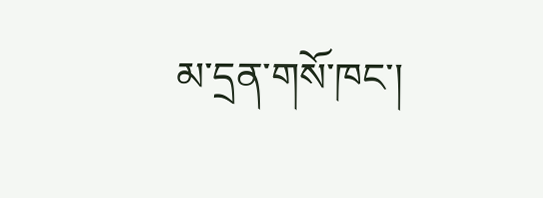མ་དྲན་གསོ་ཁང་།